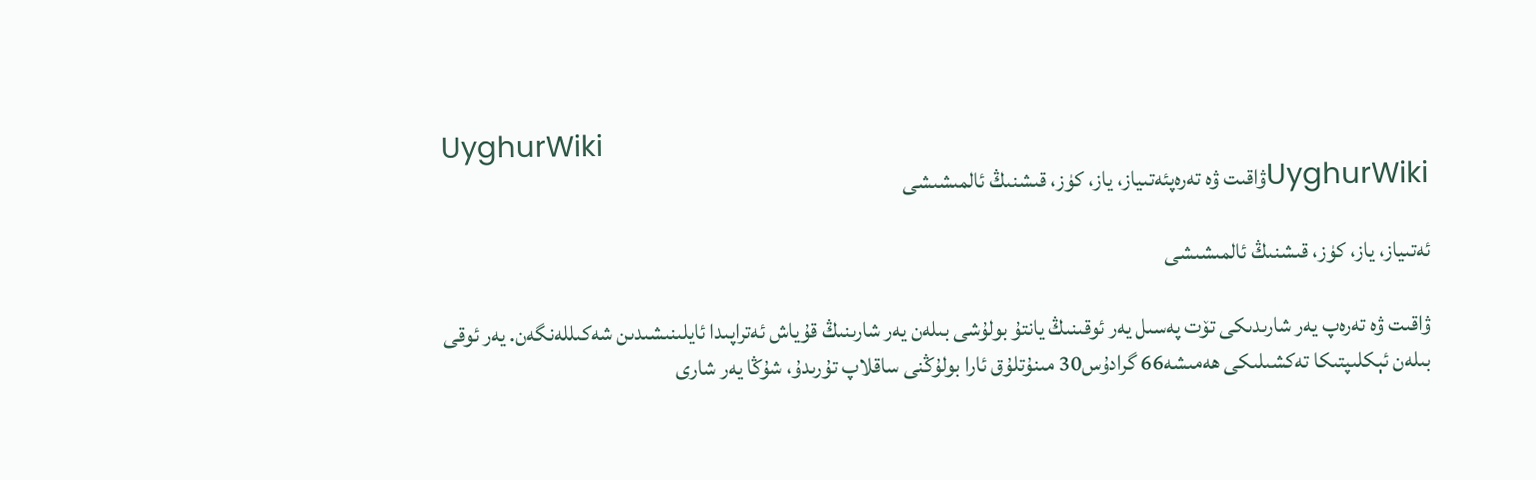UyghurWiki
UyghurWikiۋاقىت ۋە تەرەپئەتىياز، ياز، كۈز، قىشنىڭ ئالمىشىشى

ئەتىياز، ياز، كۈز، قىشنىڭ ئالمىشىشى

ۋاقىت ۋە تەرەپ يەر شارىدىكى تۆت پەسىل يەر ئوقىنىڭ يانتۇ بولۇشى بىلەن يەر شارىنىڭ قۇياش ئەتراپىدا ئايلىنىشىدىن شەكىللەنگەن. يەر ئوقى بىلەن ئېكلىپتىكا تەكشىلىكى ھەمىشە66 گرادۇس30 مىنۇتلۇق ئارا بولۇڭنى ساقلاپ تۇرىدۇ، شۇڭا يەر شارى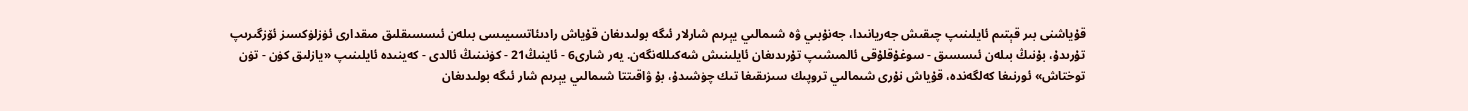قۇياشنى بىر قېتىم ئايلىنىپ چىقىش جەريانىدا، جەنۇبىي ۋە شىمالىي يېرىم شارلار ئىگە بولىدىغان قۇياش رادىئاتسىيىسى بىلەن ئىسسىقلىق مىقدارى ئۈزلۈكسىز ئۆزگىرىپ تۇرىدۇ، بۇنىڭ بىلەن ئىسسىق - سوغۇقلۇقى ئالمىشىپ تۇرىدىغان ئايلىنىش شەكىللەنگەن. يەر شارى6 - ئاينىڭ21 - كۈنىنىڭ ئالدى - كەينىدە ئايلىنىپ «يازلىق كۈن - تۈن توختاش» ئورنىغا كەلگەندە، قۇياش نۇرى شىمالىي تروپىك سىزىقىغا تىك چۈشىدۇ، بۇ ۋاقىتتا شىمالىي يېرىم شار ئىگە بولىدىغان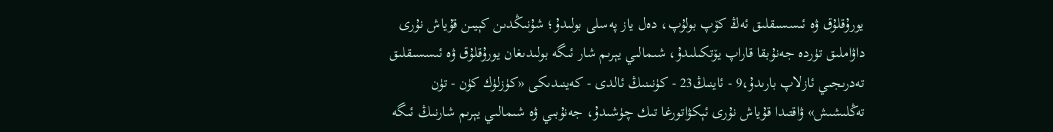يورۇقلۇق ۋە ئىسسىقلىق ئەڭ كۆپ بولۇپ، دەل ياز پەسلى بولىدۇ؛ شۇنىڭدىن كېيىن قۇياش نۇرى داۋاملىق تۈردە جەنۇبقا قاراپ يۆتكىلىدۇ، شىمالىي يېرىم شار ئىگە بولىدىغان يورۇقلۇق ۋە ئىسسىقلىق تەدرىجىي ئازلاپ بارىدۇ،9 - ئاينىڭ23 - كۈنىنىڭ ئالدى - كەينىدىكى «كۈزلۈك كۈن - تۈن تەڭلىشىش» ۋاقتىدا قۇياش نۇرى ئېكۋاتورغا تىك چۈشىدۇ، جەنۇبىي ۋە شىمالىي يېرىم شارنىڭ ئىگە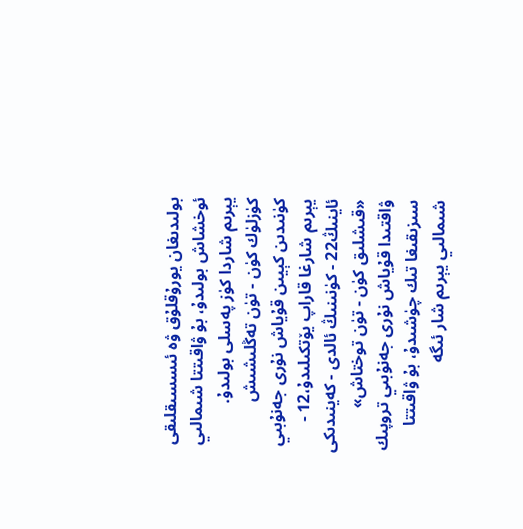بولىدىغان يورۇقلۇق ۋە ئىسسىقلىقى ئوخشاش بولىدۇ، بۇ ۋاقىتتا شىمالىي يېرىم شاردا كۈز پەسلى بولىدۇ. كۈزلۈك كۈن - تۈن تەڭلىشىش كۈنىدىن كېيىن قۇياش نۇرى جەنۇبىي يېرىم شارغا قاراپ يۆتكىلىدۇ،12 - ئاينىڭ22 - كۈنىنىڭ ئالدى - كەينىدىكى «قىشلىق كۈن - تۈن توختاش» ۋاقتىدا قۇياش نۇرى جەنۇبىي تروپىك سىزىقىغا تىك چۈشىدۇ، بۇ ۋاقىتتا شىمالىي يېرىم شار ئىگە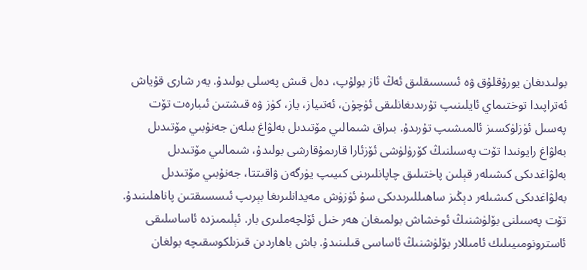بولىدىغان يورۇقلۇق ۋە ئىسسىقلىق ئەڭ ئاز بولۇپ، دەل قىش پەسلى بولىدۇ. يەر شارى قۇياش ئەتراپىدا توختىماي ئايلىنىپ تۇرىدىغانلىقى ئۈچۈن، ئەتىياز، ياز، كۈز ۋە قىشتىن ئىبارەت تۆت پەسىل ئۈزلۈكسىز ئالمىشىپ تۇرىدۇ. بىراق شىمالىي مۆتىدىل بەلۋاغ بىلەن جەنۇبىي مۆتىدىل بەلۋاغ رايونىدا تۆت پەسىلنىڭ كۆرۈلۈشى ئۆزئارا قارىمۇقارشى بولىدۇ، شىمالىي مۆتىدىل بەلۋاغدىكى كىشىلەر قېلىن پاختىلىق چاپانلىرىنى كىيىپ يۈرگەن ۋاقىتتا، جەنۇبىي مۆتىدىل بەلۋاغدىكى كىشىلەر دېڭىز ساھىللىرىدىكى سۇ ئۈزۈش مەيدانلىرىغا بېرىپ ئىسسىقتىن پاناھلىنىدۇ. تۆت پەسىلنى بۆلۈشنىڭ ئوخشاش بولمىغان ھەر خىل ئۆلچەملىرى بار. ئېلىمىزدە ئاساسلىقى ئاسترونومىيىلىك ئامىللار بۆلۈشنىڭ ئاساسى قىلىنىدۇ. باش باھاردىن قىزىلكوسقىچە بولغان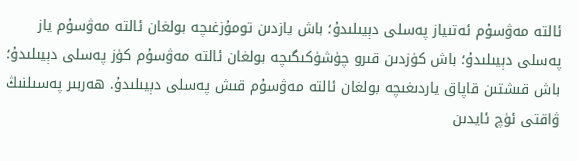ئالتە مەۋسۇم ئەتىياز پەسلى دېيىلىدۇ؛ باش يازدىن تومۇزغىچە بولغان ئالتە مەۋسۇم ياز پەسلى دېيىلىدۇ؛ باش كۈزدىن قىرو چۈشۈكىگىچە بولغان ئالتە مەۋسۇم كۈز پەسلى دېيىلىدۇ؛ باش قىشتىن قاپاق ياردىغىچە بولغان ئالتە مەۋسۇم قىش پەسلى دېيىلىدۇ. ھەربىر پەسىلنىڭ ۋاقتى ئۈچ ئايدىن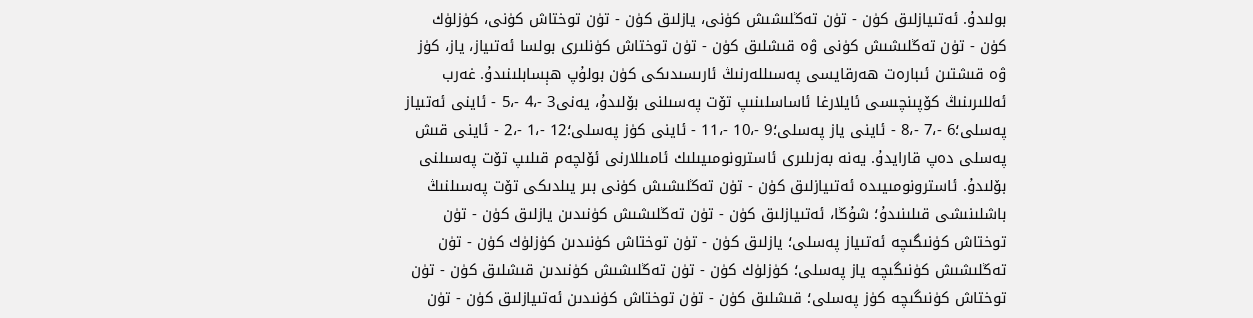بولىدۇ. ئەتىيازلىق كۈن - تۈن تەڭلىشىش كۈنى، يازلىق كۈن - تۈن توختاش كۈنى، كۈزلۈك كۈن - تۈن تەڭلىشىش كۈنى ۋە قىشلىق كۈن - تۈن توختاش كۈنلىرى بولسا ئەتىياز، ياز، كۈز ۋە قىشتىن ئىبارەت ھەرقايسى پەسىللەرنىڭ ئارىسىدىكى كۈن بولۇپ ھېسابلىنىدۇ. غەرب ئەللىرىنىڭ كۆپىنچىسى ئايلارغا ئاساسلىنىپ تۆت پەسىلنى بۆلىدۇ، يەنى3 -،4 -،5 - ئاينى ئەتىياز پەسلى؛6 -،7 -،8 - ئاينى ياز پەسلى؛9 -،10 -،11 - ئاينى كۈز پەسلى؛12 -،1 -،2 - ئاينى قىش پەسلى دەپ قارايدۇ. يەنە بەزىلىرى ئاسترونومىيىلىك ئامىللارنى ئۆلچەم قىلىپ تۆت پەسىلنى بۆلىدۇ. ئاسترونومىيىدە ئەتىيازلىق كۈن - تۈن تەڭلىشىش كۈنى بىر يىلدىكى تۆت پەسىلنىڭ باشلىنىشى قىلىنىدۇ؛ شۇڭا، ئەتىيازلىق كۈن - تۈن تەڭلىشىش كۈنىدىن يازلىق كۈن - تۈن توختاش كۈنىگىچە ئەتىياز پەسلى؛ يازلىق كۈن - تۈن توختاش كۈنىدىن كۈزلۈك كۈن - تۈن تەڭلىشىش كۈنىگىچە ياز پەسلى؛ كۈزلۈك كۈن - تۈن تەڭلىشىش كۈنىدىن قىشلىق كۈن - تۈن توختاش كۈنىگىچە كۈز پەسلى؛ قىشلىق كۈن - تۈن توختاش كۈنىدىن ئەتىيازلىق كۈن - تۈن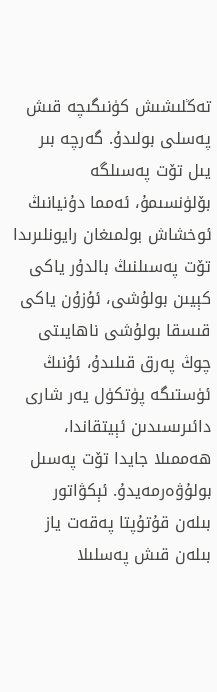تەڭلىشىش كۈنىگىچە قىش پەسلى بولىدۇ. گەرچە بىر يىل تۆت پەسىلگە بۆلۈنسىمۇ، ئەمما دۇنيانىڭ ئوخشاش بولمىغان رايونلىرىدا تۆت پەسىلنىڭ بالدۇر ياكى كېيىن بولۇشى، ئۇزۇن ياكى قىسقا بولۇشى ناھايىتى چوڭ پەرق قىلىدۇ، ئۇنىڭ ئۈستىگە پۈتكۈل يەر شارى دائىرىسىدىن ئېيتقاندا، ھەممىلا جايدا تۆت پەسىل بولۇۋەرمەيدۇ. ئېكۋاتور بىلەن قۇتۇپتا پەقەت ياز بىلەن قىش پەسلىلا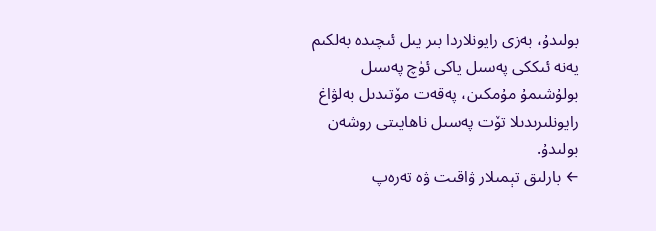بولىدۇ، بەزى رايونلاردا بىر يىل ئىچىدە بەلكىم يەنە ئىككى پەسىل ياكى ئۈچ پەسىل بولۇشىمۇ مۇمكىن، پەقەت مۆتىدىل بەلۋاغ رايونلىرىدىلا تۆت پەسىل ناھايىتى روشەن بولىدۇ.
← بارلىق تېمىلار ۋاقىت ۋە تەرەپ